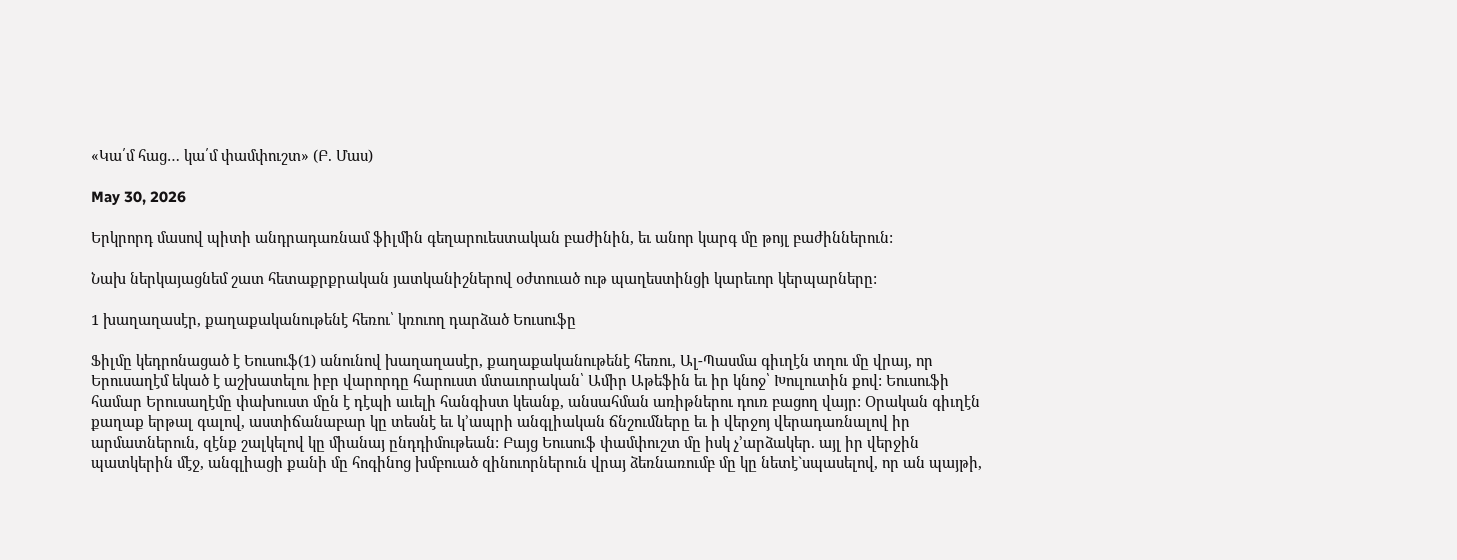«Կա՛մ հաց… կա՛մ փամփուշտ» (Բ. Մաս)

May 30, 2026

Երկրորդ մասով պիտի անդրադառնամ ֆիլմին գեղարուեստական բաժինին, եւ անոր կարգ մը թոյլ բաժիններուն:

Նախ ներկայացնեմ շատ հետաքրքրական յատկանիշներով օժտուած ութ պաղեստինցի կարեւոր կերպարները:

1 խաղաղասէր, քաղաքականութենէ հեռու՝ կռուող դարձած Եուսուֆը

Ֆիլմը կեդրոնացած է Եուսուֆ(1) անունով խաղաղասէր, քաղաքականութենէ հեռու, Ալ-Պասմա գիւղէն տղու մը վրայ, որ Երուսաղէմ եկած է աշխատելու իբր վարորդը հարուստ մտաւորական՝ Ամիր Աթեֆին եւ իր կնոջ՝ Խուլուտին քով: Եուսուֆի համար Երուսաղէմը փախուստ մըն է դէպի աւելի հանգիստ կեանք, անսահման առիթներու դուռ բացող վայր: Օրական գիւղէն քաղաք երթալ գալով, աստիճանաբար կը տեսնէ եւ կ’ապրի անգլիական ճնշումները եւ ի վերջոյ վերադառնալով իր արմատներուն, զէնք շալկելով կը միանայ ընդդիմութեան: Բայց Եուսուֆ փամփուշտ մը իսկ չ’արձակեր. այլ իր վերջին պատկերին մէջ, անգլիացի քանի մը հոգինոց խմբուած զինուորներուն վրայ ձեռնառումբ մը կը նետէ`սպասելով, որ ան պայթի,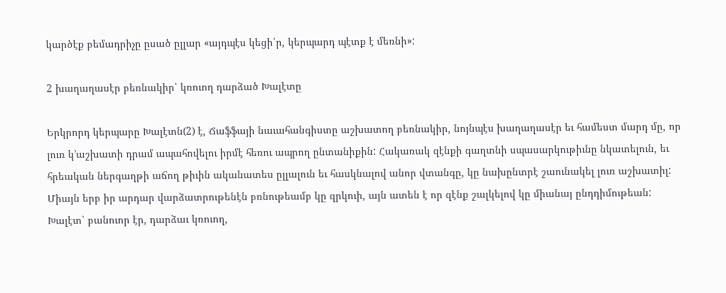կարծէք բեմադրիչը ըսած ըլլար «այդպէս կեցի՛ր, կերպարդ պէտք է մեռնի»:

2 խաղաղասէր բեռնակիր՝ կռուող դարձած Խալէտը

Երկրորդ կերպարը Խալէտն(2) է, Ճաֆֆայի նաւահանգիստը աշխատող բեռնակիր, նոյնպէս խաղաղասէր եւ համեստ մարդ մը, որ լուռ կ’աշխատի դրամ ապահովելու իրմէ հեռու ապրող ընտանիքին: Հակառակ զէնքի գաղտնի սպասարկութիւնը նկատելուն, եւ հրեական ներգաղթի աճող թիւին ականատես ըլլալուն եւ հասկնալով անոր վտանգը, կը նախընտրէ շաունակել լուռ աշխատիլ: Միայն երբ իր արդար վարձատրութենէն բռնութեամբ կը զրկուի, այն ատեն է որ զէնք շալկելով կը միանայ ընդդիմութեան: Խալէտ՝ բանուոր էր, դարձաւ կռուող,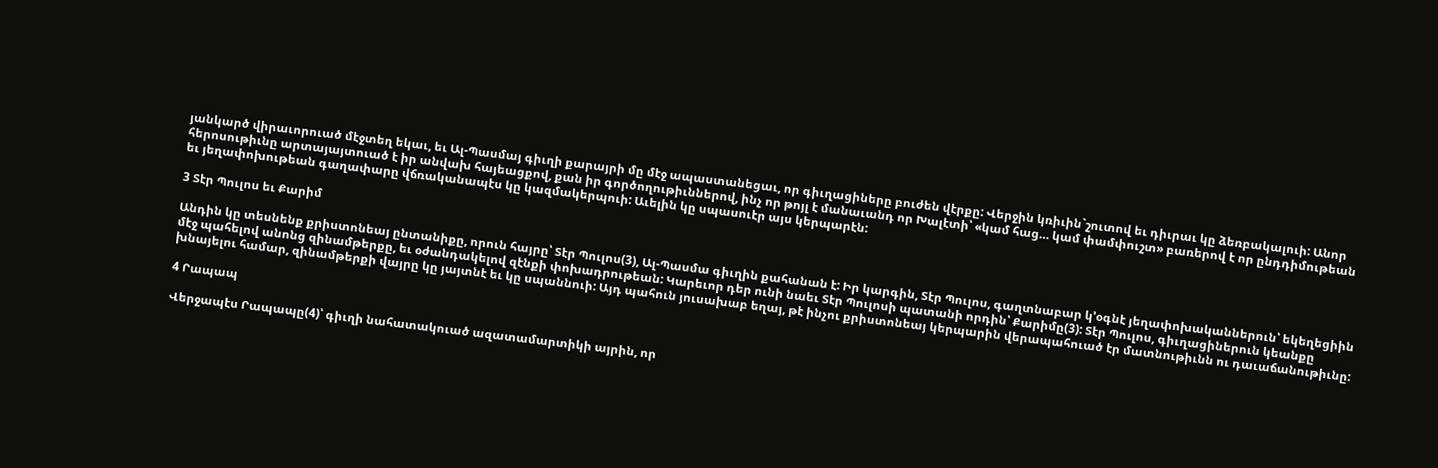յանկարծ վիրաւորուած մէջտեղ եկաւ, եւ Ալ-Պասմայ գիւղի քարայրի մը մէջ ապաստանեցաւ, որ գիւղացիները բուժեն վէրքը: Վերջին կռիւին`շուտով եւ դիւրաւ կը ձեռբակալուի: Անոր հերոսութիւնը արտայայտուած է իր անվախ հայեացքով, քան իր գործողութիւններով, ինչ որ թոյլ է մանաւանդ որ Խալէտի՝ «կամ հաց… կամ փամփուշտ» բառերով է որ ընդդիմութեան եւ յեղափոխութեան գաղափարը վճռականապէս կը կազմակերպուի: Աւելին կը սպասուէր այս կերպարէն:

3 Տէր Պուլոս եւ Քարիմ

Անդին կը տեսնենք քրիստոնեայ ընտանիքը, որուն հայրը՝ Տէր Պուլոս(3), Ալ-Պասմա գիւղին քահանան է: Իր կարգին, Տէր Պուլոս, գաղտնաբար կ’օգնէ յեղափոխականներուն՝ եկեղեցիին մէջ պահելով անոնց զինամթերքը, եւ օժանդակելով զէնքի փոխադրութեան: Կարեւոր դեր ունի նաեւ Տէր Պուլոսի պատանի որդին՝ Քարիմը(3): Տէր Պուլոս, գիւղացիներուն կեանքը խնայելու համար, զինամթերքի վայրը կը յայտնէ եւ կը սպաննուի: Այդ պահուն յուսախաբ եղայ, թէ ինչու քրիստոնեայ կերպարին վերապահուած էր մատնութիւնն ու դաւաճանութիւնը:

4 Րապապ

Վերջապէս Րապապը(4)՝ գիւղի նահատակուած ազատամարտիկի այրին, որ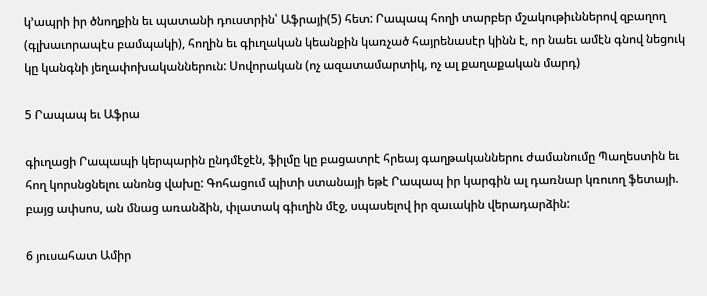կ’ապրի իր ծնողքին եւ պատանի դուստրին՝ Աֆրայի(5) հետ: Րապապ հողի տարբեր մշակութիւններով զբաղող (գլխաւորապէս բամպակի), հողին եւ գիւղական կեանքին կառչած հայրենասէր կինն է, որ նաեւ ամէն գնով նեցուկ կը կանգնի յեղափոխականներուն: Սովորական (ոչ ազատամարտիկ, ոչ ալ քաղաքական մարդ)

5 Րապապ եւ Աֆրա

գիւղացի Րապապի կերպարին ընդմէջէն, ֆիլմը կը բացատրէ հրեայ գաղթականներու ժամանումը Պաղեստին եւ հող կորսնցնելու անոնց վախը: Գոհացում պիտի ստանայի եթէ Րապապ իր կարգին ալ դառնար կռուող ֆետայի. բայց ափսոս, ան մնաց առանձին, փլատակ գիւղին մէջ, սպասելով իր զաւակին վերադարձին:

6 յուսահատ Ամիր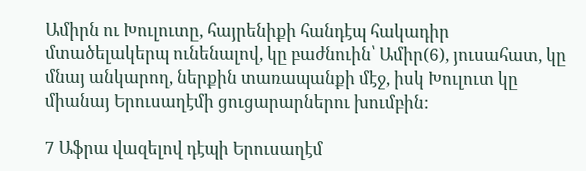Ամիրն ու Խուլուտը, հայրենիքի հանդէպ հակադիր մտածելակերպ ունենալով, կը բաժնուին՝ Ամիր(6), յուսահատ, կը մնայ անկարող, ներքին տառապանքի մէջ, իսկ Խուլուտ կը միանայ Երուսաղէմի ցուցարարներու խումբին:

7 Աֆրա վազելով դէպի Երուսաղէմ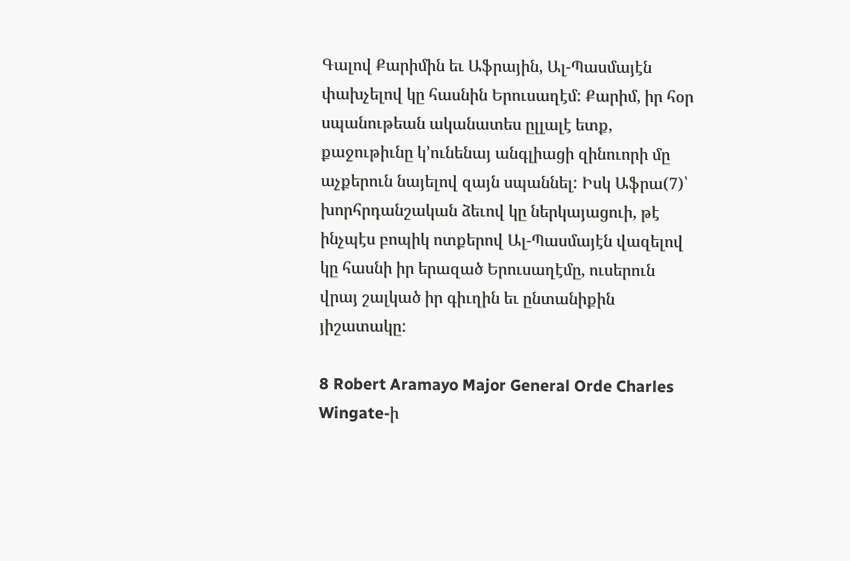Գալով Քարիմին եւ Աֆրային, Ալ-Պասմայէն փախչելով կը հասնին Երուսաղէմ: Քարիմ, իր հօր սպանութեան ականատես ըլլալէ ետք, քաջութիւնը կ’ունենայ անգլիացի զինուորի մը աչքերուն նայելով զայն սպաննել: Իսկ Աֆրա(7)՝ խորհրդանշական ձեւով կը ներկայացուի, թէ ինչպէս բոպիկ ոտքերով Ալ-Պասմայէն վազելով կը հասնի իր երազած Երուսաղէմը, ուսերուն վրայ շալկած իր գիւղին եւ ընտանիքին յիշատակը:

8 Robert Aramayo Major General Orde Charles Wingate-ի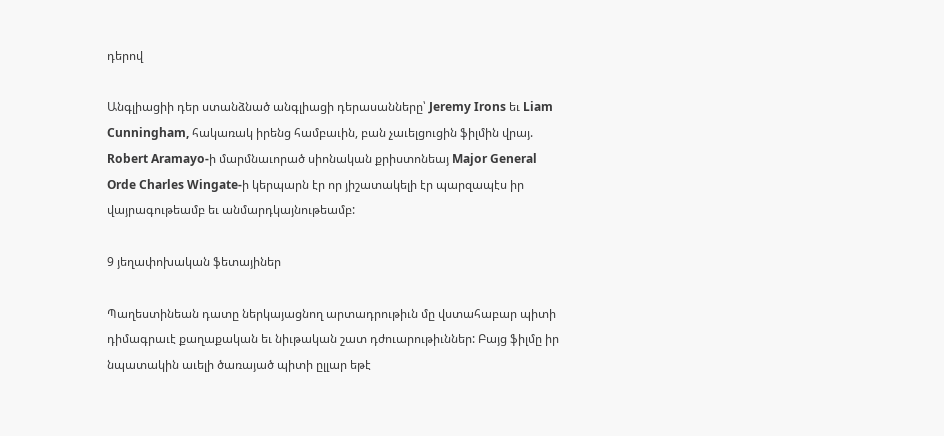դերով

Անգլիացիի դեր ստանձնած անգլիացի դերասանները՝ Jeremy Irons եւ Liam Cunningham, հակառակ իրենց համբաւին, բան չաւելցուցին ֆիլմին վրայ. Robert Aramayo-ի մարմնաւորած սիոնական քրիստոնեայ Major General Orde Charles Wingate-ի կերպարն էր որ յիշատակելի էր պարզապէս իր վայրագութեամբ եւ անմարդկայնութեամբ:

9 յեղափոխական ֆետայիներ

Պաղեստինեան դատը ներկայացնող արտադրութիւն մը վստահաբար պիտի դիմագրաւէ քաղաքական եւ նիւթական շատ դժուարութիւններ: Բայց ֆիլմը իր նպատակին աւելի ծառայած պիտի ըլլար եթէ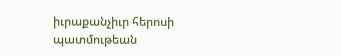իւրաքանչիւր հերոսի պատմութեան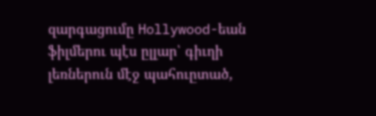զարգացումը Hollywood-եան ֆիլմերու պէս ըլլար՝ գիւղի լեռներուն մէջ պահուըտած,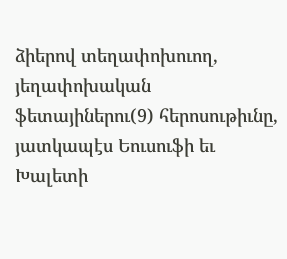ձիերով տեղափոխուող, յեղափոխական ֆետայիներու(9) հերոսութիւնը, յատկապէս Եուսուֆի եւ Խալետի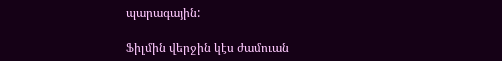պարագային:

Ֆիլմին վերջին կէս ժամուան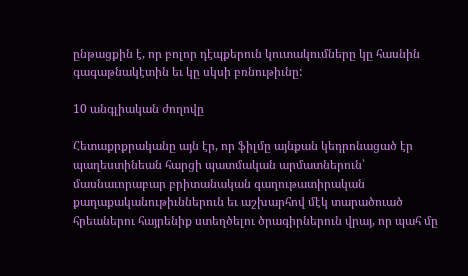ընթացքին է, որ բոլոր դէպքերուն կուտակումները կը հասնին գագաթնակէտին եւ կը սկսի բռնութիւնը:

10 անգլիական ժողովը

Հետաքրքրականը այն էր, որ ֆիլմը այնքան կեդրոնացած էր պաղեստինեան հարցի պատմական արմատներուն՝ մասնաւորաբար բրիտանական գաղութատիրական քաղաքականութիւններուն եւ աշխարհով մէկ տարածուած հրեաներու հայրենիք ստեղծելու ծրագիրներուն վրայ, որ պահ մը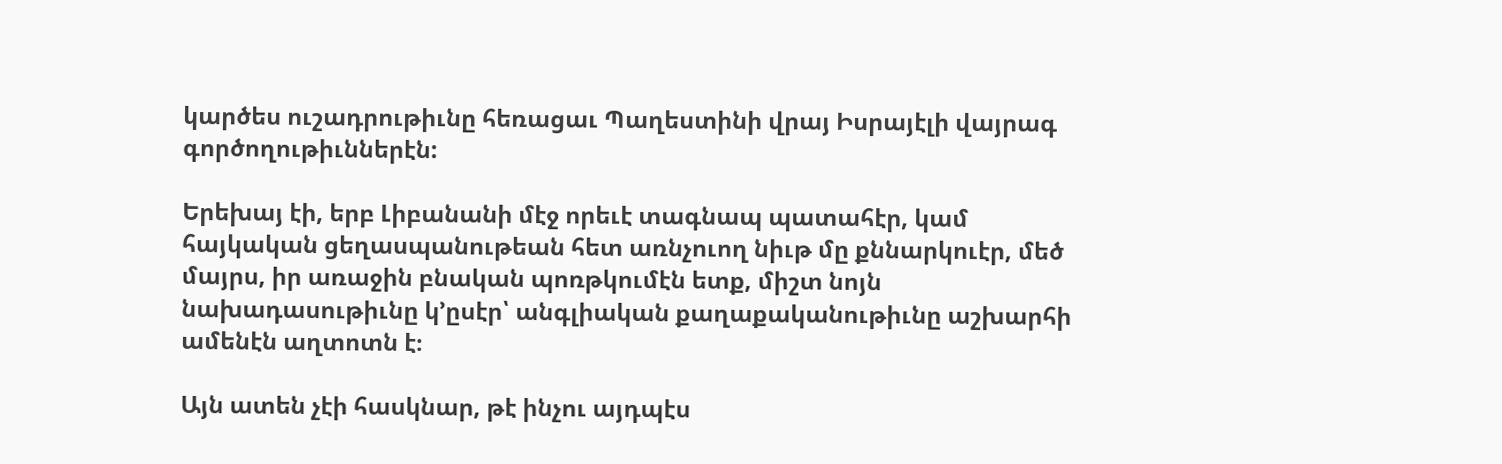կարծես ուշադրութիւնը հեռացաւ Պաղեստինի վրայ Իսրայէլի վայրագ գործողութիւններէն:

Երեխայ էի, երբ Լիբանանի մէջ որեւէ տագնապ պատահէր, կամ հայկական ցեղասպանութեան հետ առնչուող նիւթ մը քննարկուէր, մեծ մայրս, իր առաջին բնական պոռթկումէն ետք, միշտ նոյն նախադասութիւնը կ’ըսէր՝ անգլիական քաղաքականութիւնը աշխարհի ամենէն աղտոտն է։

Այն ատեն չէի հասկնար, թէ ինչու այդպէս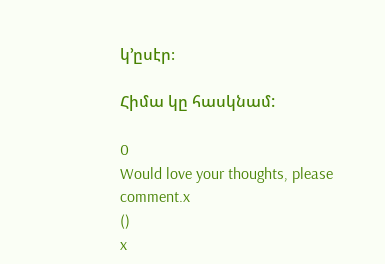կ’ըսէր։

Հիմա կը հասկնամ:

0
Would love your thoughts, please comment.x
()
x